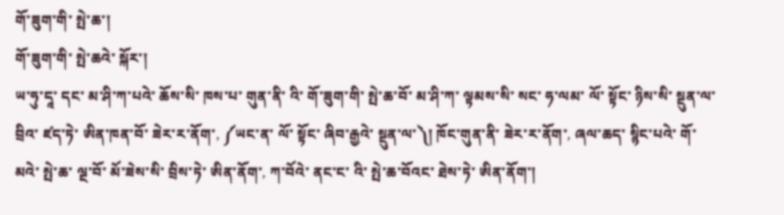གོ་ཟུག་གི་ སྤེ་ཆ་།
གོ་ཟུག་གི་ སྤེ་ཆའེ་ སྐོར་།
ཡ་ཧུ་དཱ་ དང་ མ་ཤི་ཀ་པའེ་ ཆོས་སི་ ཁས་པ་ གུན་ནི་ འི་ གོ་ཟུག་གི་ སྤེ་ཆ་བོ་ མ་ཤི་ཀ་ ལྟམས་སི་ སང་ ཧ་ལམ་ ལོ་ སྟོང་ ཉིས་སི་ སྔུན་ལ་ བྲིའ་ ཛད་ཏེ་ ཨིན་ཁན་བོ་ ཟེར་ར་ནོག་, ༼ཡང་ན་ ལོ་ སྟོང་ ཞིབ་རྒྱའེ་ སྔུན་ལ་༽། ཁོང་གུན་ནི་ ཟེར་ར་ནོག་, ཞལ་ཆད་ སྙིང་པའེ་ གོ་མའེ་ སྤེ་ཆ་ ལྔ་བོ་ མོ་ཟེས་སི་ བྲིས་ཏེ་ ཨིན་ནོག་, ཀ་བོའེ་ ནང་ང་ འི་ སྤེ་ཆ་བོའང་ ཐེས་ཏེ་ ཨིན་ནོག་།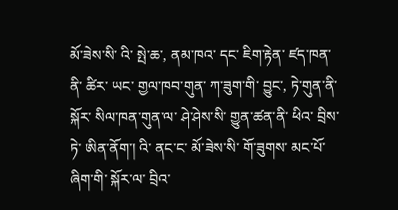མོ་ཟེས་སི་ འི་ སྤེ་ཆ་, ནམ་ཁའ་ དང་ ཇིག་རྟེན་ ཛད་ཁན་ནི་ ཚིར་ ཡང་ གྱལ་ཁབ་གུན་ ཀ་ཟུག་གི་ བྱུང་, ཏེ་གུན་ནི་ སྐོར་ སིལ་ཁན་གུན་ལ་ ཤེ་ཤེས་སི་ གྱུན་ཚན་ནི་ ཕིའ་ བྲིས་ཏེ་ ཨིན་ནོག་། འི་ ནང་ང་ མོ་ཟེས་སི་ གོ་ཟུགས་ མང་པོ་ཞིག་གི་ སྐོར་ལ་ བྲིའ་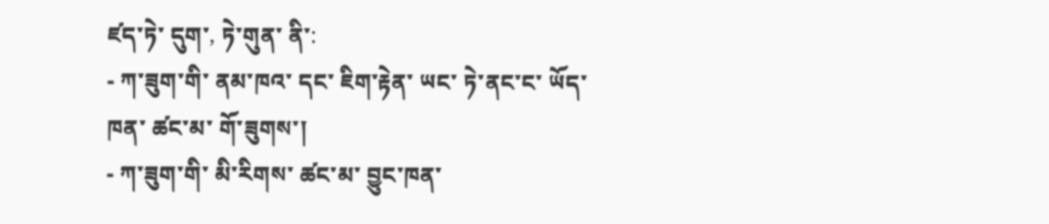ཛད་ཏེ་ དུག་, ཏེ་གུན་ ནི་:
- ཀ་ཟུག་གི་ ནམ་ཁའ་ དང་ ཇིག་རྟེན་ ཡང་ ཏེ་ནང་ང་ ཡོད་ཁན་ ཚང་མ་ གོ་ཟུགས་།
- ཀ་ཟུག་གི་ མི་རིགས་ ཚང་མ་ བྱུང་ཁན་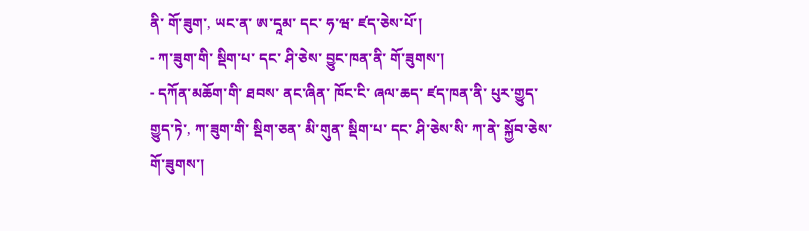ནི་ གོ་ཟུག་, ཡང་ན་ ཨ་དཱམ་ དང་ ཧ་ཝ་ ཛད་ཅེས་པོ་།
- ཀ་ཟུག་གི་ སྡིག་པ་ དང་ ཤི་ཅེས་ བྱུང་ཁན་ནི་ གོ་ཟུགས་།
- དཀོན་མཆོག་གི་ ཐབས་ ནང་ཞིན་ ཁོང་ངི་ ཞལ་ཆད་ ཛད་ཁན་ནི་ པུར་གྱུད་ གྱུད་ཏེ་, ཀ་ཟུག་གི་ སྡིག་ཅན་ མི་གུན་ སྡིག་པ་ དང་ ཤི་ཅེས་སི་ ཀ་ནེ་ སྐྱོབ་ཅེས་ གོ་ཟུགས་།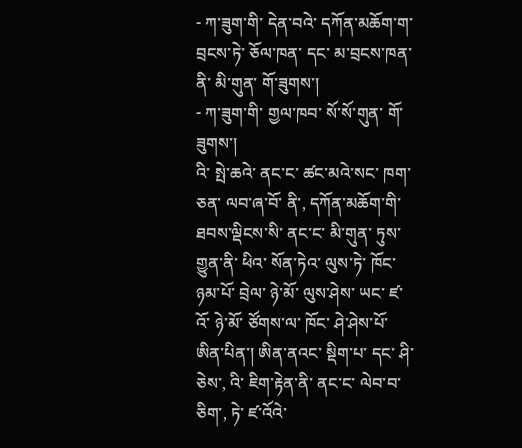- ཀ་ཟུག་གི་ དེན་བའེ་ དཀོན་མཆོག་ག་ བྲངས་ཏེ་ ཅོལ་ཁན་ དང་ མ་བྲངས་ཁན་ནི་ མི་གུན་ གོ་ཟུགས་།
- ཀ་ཟུག་གི་ གྱལ་ཁབ་ སོ་སོ་གུན་ གོ་ཟུགས་།
འི་ སྤེ་ཆའེ་ ནང་ང་ ཚང་མའེ་སང་ ཁག་ཅན་ ལབ་ཞ་བོ་ ནི་, དཀོན་མཆོག་གི་ ཐབས་ལྡིངས་སི་ ནང་ང་ མི་གུན་ ཏུས་གྱུན་ནི་ ཕིའ་ སོན་ཏེའ་ ལུས་ཏེ་ ཁོང་ ཉམ་པོ་ བྲེལ་ ཉེ་མོ་ ལུས་ཤེས་ ཡང་ ཛ་འོ་ ཉེ་མོ་ ཙོགས་ལ་ ཁོང་ ཤེ་ཤེས་པོ་ ཨིན་པིན་། ཨིན་ནའང་ སྡིག་པ་ དང་ ཤི་ཅེས་, འི་ ཇིག་རྟེན་ནི་ ནང་ང་ ལེབ་བ་ཅིག་, ཏེ་ ཛ་འོའེ་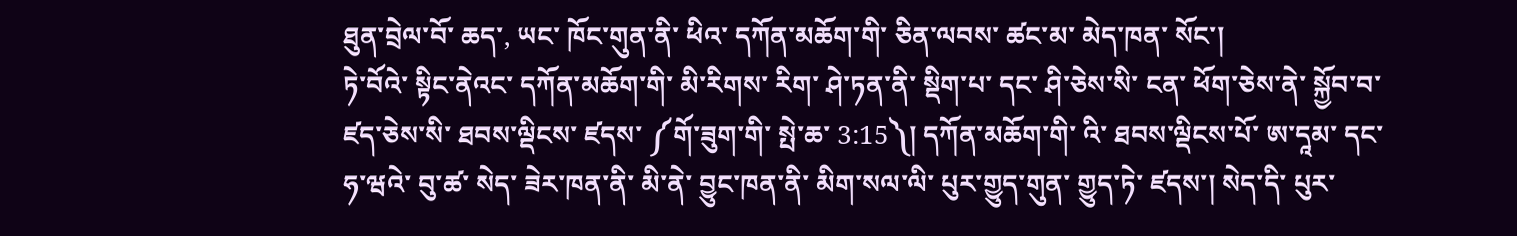ཐུན་བྲེལ་བོ་ ཆད་, ཡང་ ཁོང་གུན་ནི་ ཕིའ་ དཀོན་མཆོག་གི་ ཅིན་ལབས་ ཚང་མ་ མེད་ཁན་ སོང་།
ཏེ་བོའེ་ སྟིང་ནེའང་ དཀོན་མཆོག་གི་ མི་རིགས་ རིག་ ཤེ་ཏན་ནི་ སྡིག་པ་ དང་ ཤི་ཅེས་སི་ ངན་ ཕོག་ཅེས་ནེ་ སྐྱོབ་བ་ ཛད་ཅེས་སི་ ཐབས་ལྡིངས་ ཛདས་ ༼གོ་ཟུག་གི་ སྤེ་ཆ་ 3:15༽། དཀོན་མཆོག་གི་ འི་ ཐབས་ལྡིངས་པོ་ ཨ་དཱམ་ དང་ ཧ་ཝའེ་ བུ་ཚ་ སེད་ ཟེར་ཁན་ནི་ མི་ནེ་ བྱུང་ཁན་ནི་ མིག་སལ་ལི་ པུར་གྱུད་གུན་ གྱུད་ཏེ་ ཛདས་། སེད་དི་ པུར་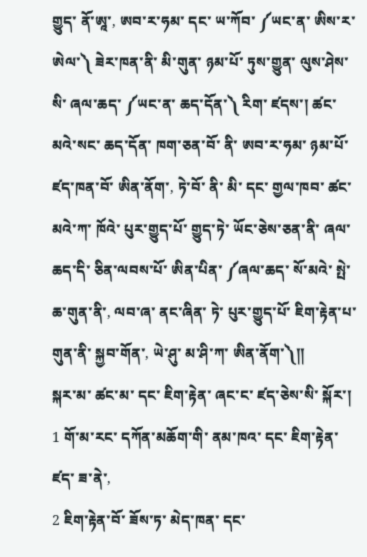གྱུད་ ནོ་ཨཱ་, ཨབ་ར་ཧམ་ དང་ ཡ་ཀོབ་ ༼ཡང་ན་ ཨིས་ར་ཨེལ་༽ ཟེར་ཁན་ནི་ མི་གུན་ ཉམ་པོ་ ཏུས་གྱུན་ ལུས་ཤེས་སི་ ཞལ་ཆད་ ༼ཡང་ན་ ཆད་དོན་༽ རིག་ ཛདས་། ཚང་མའེ་སང་ ཆད་དོན་ ཁག་ཅན་བོ་ ནི་ ཨབ་ར་ཧམ་ ཉམ་པོ་ ཛད་ཁན་བོ་ ཨིན་ནོག་, ཏེ་བོ་ ནི་ མི་ དང་ གྱལ་ཁབ་ ཚང་མའེ་ཀ་ ཁོའེ་ པུར་གྱུད་པོ་ གྱུད་ཏེ་ ཡོང་ཅེས་ཅན་ནི་ ཞལ་ཆད་དི་ ཅིན་ལབས་པོ་ ཨིན་པིན་ ༼ཞལ་ཆད་ སོ་མའེ་ སྤེ་ཆ་གུན་ནི་, ལབ་ཞ་ ནང་ཞིན་ ཏེ་ པུར་གྱུད་པོ་ ཇིག་རྟེན་པ་གུན་ནི་ སྐྱབ་གོན་, ཡེ་ཤུ་ མ་ཤི་ཀ་ ཨིན་ནོག་༽།།
སྐར་མ་ ཚང་མ་ དང་ ཇིག་རྟེན་ ཞང་ང་ ཛད་ཅེས་སི་ སྐོར་།
1 གོ་མ་རང་ དཀོན་མཆོག་གི་ ནམ་ཁའ་ དང་ ཇིག་རྟེན་ ཛད་ ཟ་ནེ་,
2 ཇིག་རྟེན་བོ་ ཟོས་ཏ་ མེད་ཁན་ དང་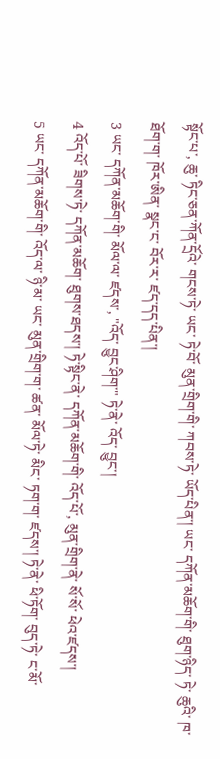སྟོང་པ་, ཆུ་ ཏིང་ཅན་ཀོན་དྲོའེ་ གངས་ཏེ་ ཡང་ ཏེ་བོ་ མུན་གྲིག་གི་ ཀབས་ཏེ་ ཡོད་པིན་། ཡང་ དཀོན་མཆོག་གི་ ཐུག་ཉིད་ ཏེ་ ཆུའི་ ཁ་ཐོག་ག་ ཁོར་ཨིན་ སྣང་ང་ བོར་ར་ ཛད་དད་པིན་།
3 ཡང་ དཀོན་མཆོག་གི་ མོལ་ལ་ ཛདས་, "འོད་ བྱུང་ཤིག་" ཏེ་ནེ་ འོད་ བྱུང་།
4 འོད་པོ་ ཟིགས་ཏེ་ དཀོན་མཆོག་ ཐུགས་ཐདས་། ཏེ་སྟིང་ནེ་ དཀོན་མཆོག་གི་ འོད་པོ་, མུན་གྲིག་ནེ་ སོ་སོ་ ཕེའ་ཛདས་།
5 ཡང་ དཀོན་མཆོག་གི་ འོད་ལ་ ཉི་མ་ ཡང་ མུན་གྲིག་ག་ ཚན་ མོལ་ཏེ་ མིང་ ཏག་ག་ ཛདས་། ཏེ་ནེ་ ཕི་ཏོག་ བུད་ཏེ་ ང་མོ་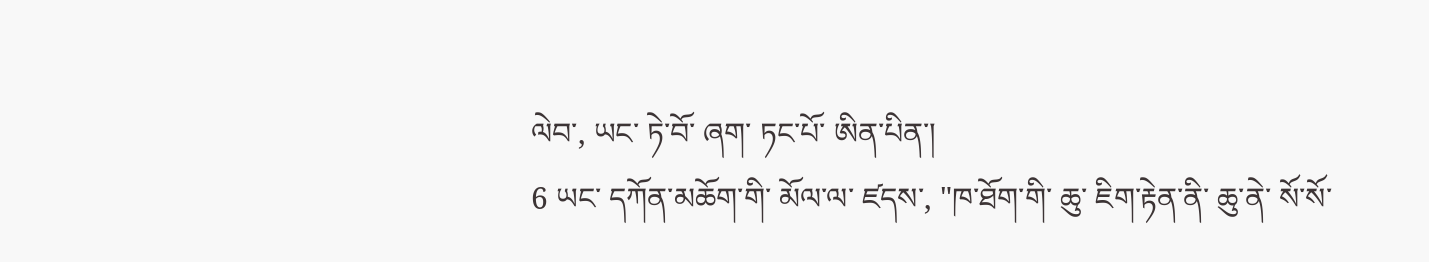ལེབ་, ཡང་ ཏེ་བོ་ ཞག་ ཏང་པོ་ ཨིན་པིན་།
6 ཡང་ དཀོན་མཆོག་གི་ མོལ་ལ་ ཛདས་, "ཁ་ཐོག་གི་ ཆུ་ ཇིག་རྟེན་ནི་ ཆུ་ནེ་ སོ་སོ་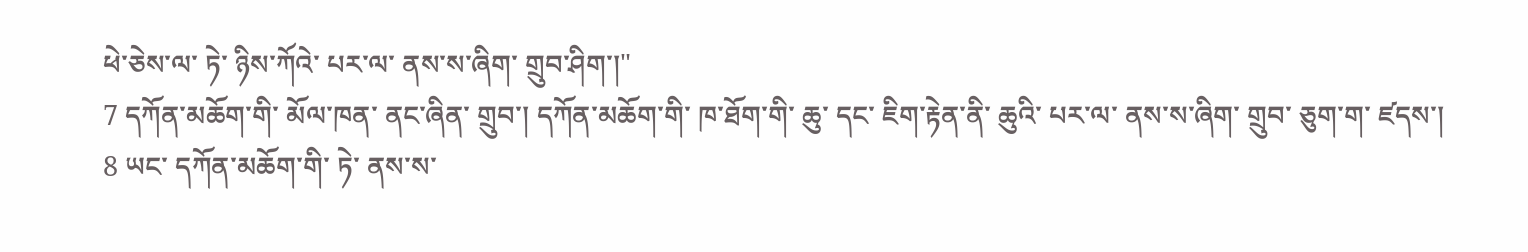ཕེ་ཅེས་ལ་ ཏེ་ ཉིས་ཀོའེ་ པར་ལ་ ནས་ས་ཞིག་ གྲུབ་ཤིག་།"
7 དཀོན་མཆོག་གི་ མོལ་ཁན་ ནང་ཞིན་ གྲུབ་། དཀོན་མཆོག་གི་ ཁ་ཐོག་གི་ ཆུ་ དང་ ཇིག་རྟེན་ནི་ ཆུའི་ པར་ལ་ ནས་ས་ཞིག་ གྲུབ་ ཅུག་ག་ ཛདས་།
8 ཡང་ དཀོན་མཆོག་གི་ ཏེ་ ནས་ས་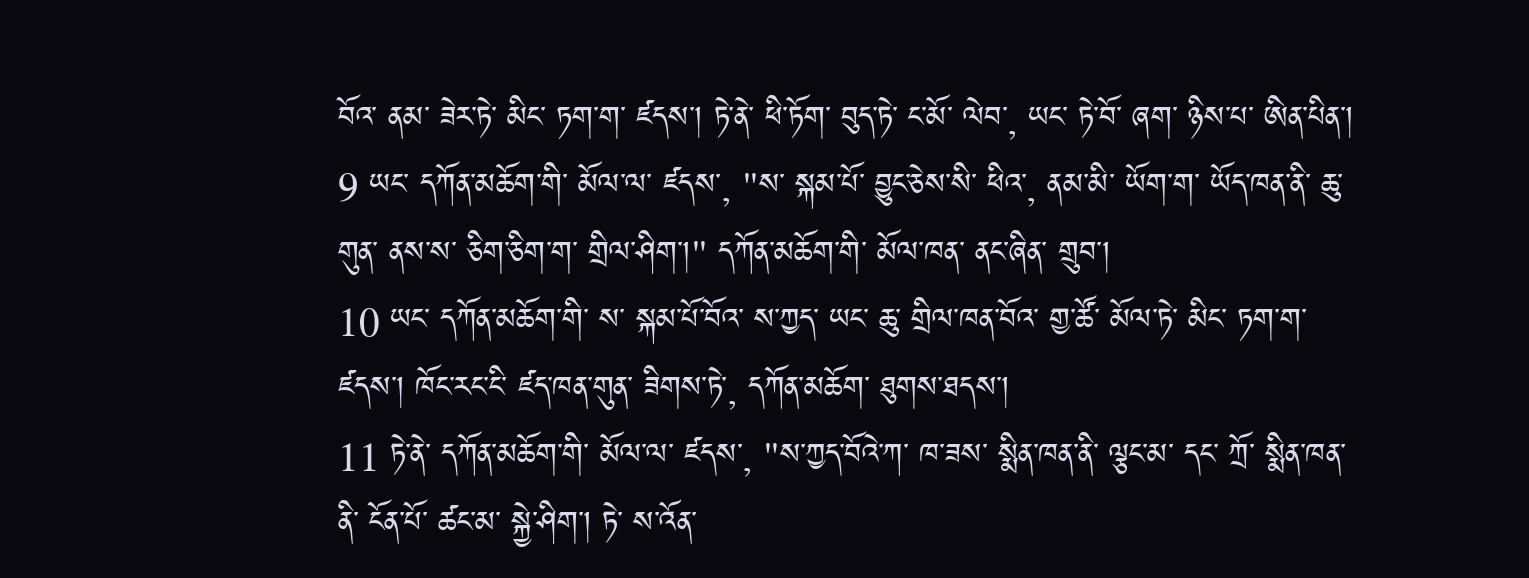བོའ་ ནམ་ ཟེར་ཏེ་ མིང་ ཏག་ག་ ཛདས་། ཏེ་ནེ་ ཕི་ཏོག་ བུད་ཏེ་ ང་མོ་ ལེབ་, ཡང་ ཏེ་བོ་ ཞག་ ཉིས་པ་ ཨིན་པིན་།
9 ཡང་ དཀོན་མཆོག་གི་ མོལ་ལ་ ཛདས་, "ས་ སྐམ་པོ་ བྱུང་ཅེས་སི་ ཕིའ་, ནམ་མི་ ཡོག་ག་ ཡོད་ཁན་ནི་ ཆུ་གུན་ ནས་ས་ ཅིག་ཅིག་ག་ གྲིལ་ཤིག་།" དཀོན་མཆོག་གི་ མོལ་ཁན་ ནང་ཞིན་ གྲུབ་།
10 ཡང་ དཀོན་མཆོག་གི་ ས་ སྐམ་པོ་བོའ་ ས་ཀྱད་ ཡང་ ཆུ་ གྲིལ་ཁན་བོའ་ གྱ་ཚོ་ མོལ་ཏེ་ མིང་ ཏག་ག་ ཛདས་། ཁོང་རང་ངི་ ཛད་ཁན་གུན་ ཟིགས་ཏེ་, དཀོན་མཆོག་ ཐུགས་ཐདས་།
11 ཏེ་ནེ་ དཀོན་མཆོག་གི་ མོལ་ལ་ ཛདས་, "ས་ཀྱད་བོའེ་ཀ་ ཁ་ཟས་ སྨིན་ཁན་ནི་ ལྕང་མ་ དང་ ཀྲོ་ སྨིན་ཁན་ནི་ ངོན་པོ་ ཚང་མ་ སྐྱེ་ཤིག་། ཏེ་ ས་འོན་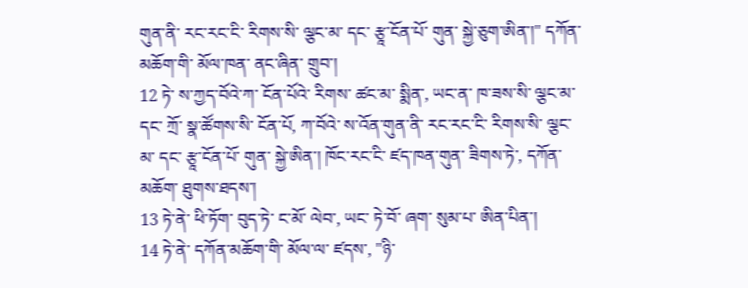གུན་ནི་ རང་རང་ངི་ རིགས་སི་ ལྕང་མ་ དང་ རྩཱ་ངོན་པོ་ གུན་ སྐྱེ་ཅུག་ཨིན་།" དཀོན་མཆོག་གི་ མོལ་ཁན་ ནང་ཞིན་ གྲུབ་།
12 ཏེ་ ས་ཀྱད་བོའེ་ཀ་ ངོན་པོའེ་ རིགས་ ཚང་མ་ སྨིན་, ཡང་ན་ ཁ་ཟས་སི་ ལྕང་མ་ དང་ ཀྲོ་ སྣ་ཚོགས་སི་ ངོན་པོ, ཀ་བོའེ་ ས་འོན་གུན་ནི་ རང་རང་ངི་ རིགས་སི་ ལྕང་མ་ དང་ རྩཱ་ངོན་པོ་ གུན་ སྐྱེ་ཨིན་། ཁོང་རང་ངི་ ཛད་ཁན་གུན་ ཟིགས་ཏེ་, དཀོན་མཆོག་ ཐུགས་ཐདས་།
13 ཏེ་ནེ་ ཕི་ཏོག་ བུད་ཏེ་ ང་མོ་ ལེབ་, ཡང་ ཏེ་བོ་ ཞག་ སུམ་པ་ ཨིན་པིན་།
14 ཏེ་ནེ་ དཀོན་མཆོག་གི་ མོལ་ལ་ ཛདས་, "ཉི་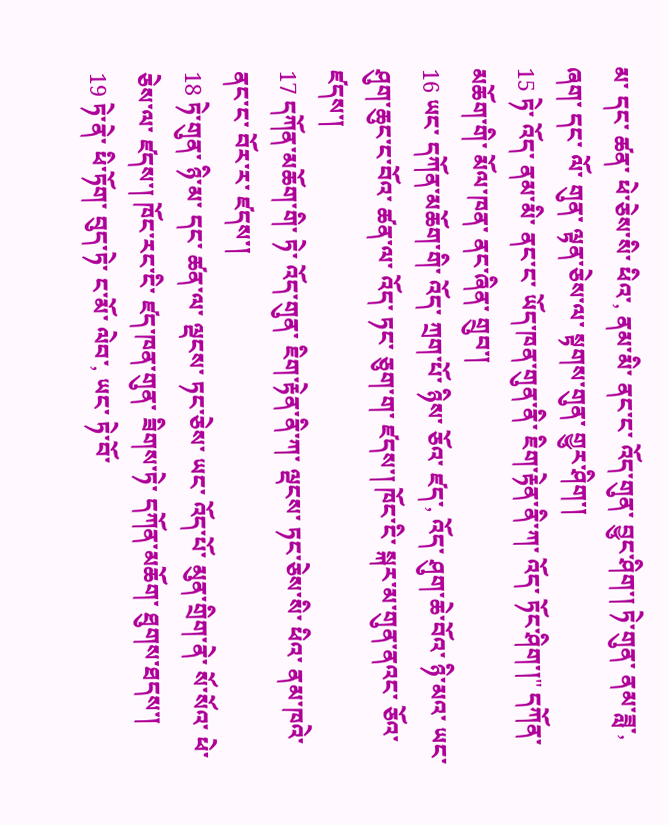མ་ དང་ ཚན་ ཕེ་ཅེས་སི་ ཕིའ་, ནམ་མི་ ནང་ང་ འོད་གུན་ བྱུང་ཤིག་། ཏེ་གུན་ ནམ་ཟླ་, ཞག་ དང་ ལོ་ གུན་ ལྟན་ཅེས་ལ་ སྟགས་གུན་ གྱུར་ཤིག་།
15 ཏེ་ འོད་ ནམ་མི་ ནང་ང་ ཡོད་ཁན་གུན་ནི་ ཇིག་རྟེན་ནི་ཀ་ འོད་ ཏོང་ཤིག་།" དཀོན་མཆོག་གི་ མོལ་ཁན་ ནང་ཞིན་ གྲུབ་།
16 ཡང་ དཀོན་མཆོག་གི་ འོད་ ཀྲག་པོ་ ཉིས་ ཅོའ་ ཛད་, འོད་ ཤུག་ཆེ་བོའ་ ཉི་མའ་ ཡང་ ཤུག་ཆུང་ང་བོའ་ ཚན་ལ་ འོད་ ཏང་ ཅུག་ག་ ཛདས་། ཁོང་ངི་ སྐར་མ་གུན་ནའང་ ཅོའ་ ཛདས་།
17 དཀོན་མཆོག་གི་ ཏེ་ འོད་གུན་ ཇིག་རྟེན་ནི་ཀ་ ལྡངས་ ཏང་ཅེས་སི་ ཕིའ་ ནམ་ཁའེ་ ནང་ང་ བོར་ར་ ཛདས་།
18 ཏེ་གུན་ ཉི་མ་ དང་ ཚན་ལ་ ལྡངས་ ཏང་ཅེས་ ཡང་ འོད་པོ་ མུན་གྲིག་ནེ་ སོ་སོའ་ ཕེ་ཅེས་ལ་ ཛདས་། ཁོང་རང་ངི་ ཛད་ཁན་གུན་ ཟིགས་ཏེ་ དཀོན་མཆོག་ ཐུགས་ཐདས་།
19 ཏེ་ནེ་ ཕི་ཏོག་ བུད་ཏེ་ ང་མོ་ ལེབ་, ཡང་ ཏེ་བོ་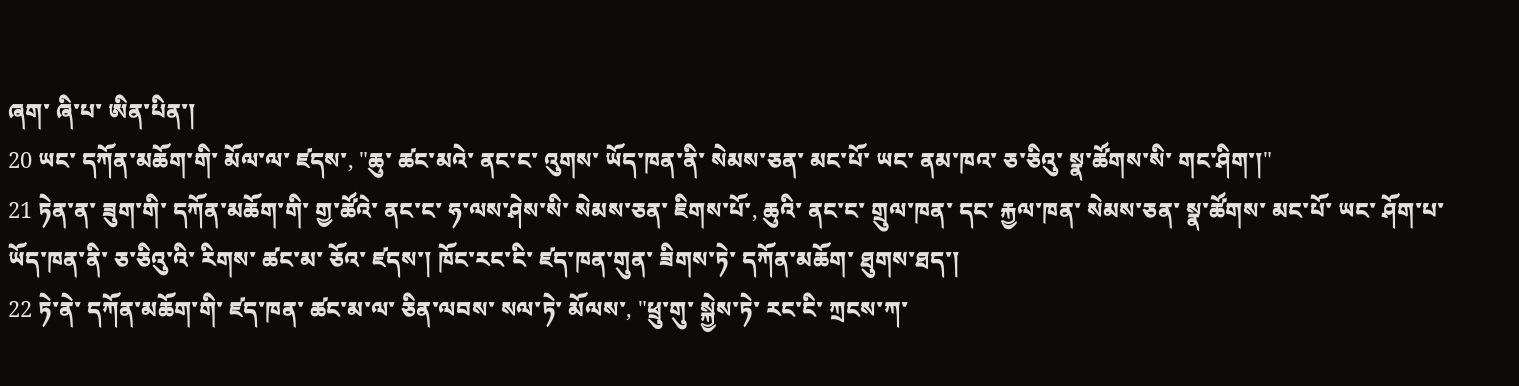ཞག་ ཞི་པ་ ཨིན་པིན་།
20 ཡང་ དཀོན་མཆོག་གི་ མོལ་ལ་ ཛདས་, "ཆུ་ ཚང་མའེ་ ནང་ང་ འུགས་ ཡོད་ཁན་ནི་ སེམས་ཅན་ མང་པོ་ ཡང་ ནམ་ཁའ་ ཅ་ཅིའུ་ སྣ་ཚོགས་སི་ གང་ཤིག་།"
21 ཏེན་ན་ ཟུག་གི་ དཀོན་མཆོག་གི་ གྱ་ཚོའེ་ ནང་ང་ ཧ་ལས་ཤེས་སི་ སེམས་ཅན་ ཇིགས་པོ་, ཆུའི་ ནང་ང་ གྲུལ་ཁན་ དང་ རྐྱལ་ཁན་ སེམས་ཅན་ སྣ་ཚོགས་ མང་པོ་ ཡང་ ཤོག་པ་ ཡོད་ཁན་ནི་ ཅ་ཅིའུ་འི་ རིགས་ ཚང་མ་ ཅོའ་ ཛདས་། ཁོང་རང་ངི་ ཛད་ཁན་གུན་ ཟིགས་ཏེ་ དཀོན་མཆོག་ ཐུགས་ཐད་།
22 ཏེ་ནེ་ དཀོན་མཆོག་གི་ ཛད་ཁན་ ཚང་མ་ལ་ ཅིན་ལབས་ སལ་ཏེ་ མོལས་, "ཕྲུ་གུ་ སྐྱེས་ཏེ་ རང་ངི་ ཀྲངས་ཀ་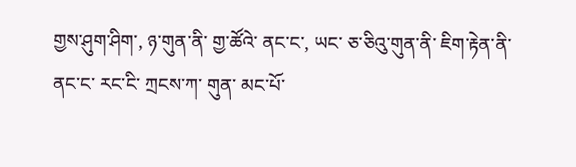གྱས་ཤུག་ཤིག་, ཉ་གུན་ནི་ གྱ་ཚོའེ་ ནང་ང་, ཡང་ ཅ་ཅིའུ་གུན་ནི་ ཇིག་རྟེན་ནི་ ནང་ང་ རང་ངི་ ཀྲངས་ཀ་ གུན་ མང་པོ་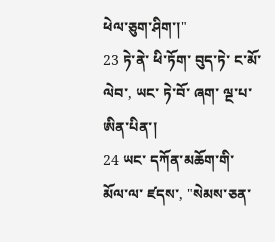ཕེལ་ཅུག་ཤིག་།"
23 ཏེ་ནེ་ ཕི་ཏོག་ བུད་ཏེ་ ང་མོ་ ལེབ་, ཡང་ ཏེ་བོ་ ཞག་ ལྔ་པ་ ཨིན་པིན་།
24 ཡང་ དཀོན་མཆོག་གི་ མོལ་ལ་ ཛདས་, "སེམས་ཅན་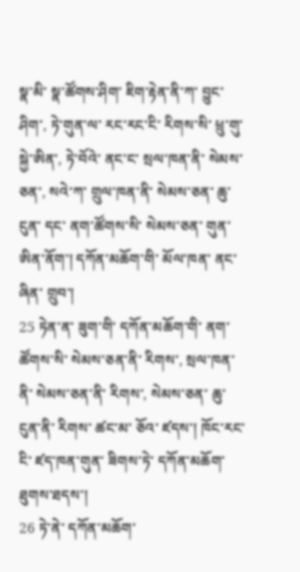སྣ་མི་ སྣ་ཚོགས་ཤིག་ ཇིག་རྟེན་ནི་ཀ་ བྱུང་ཤིག་, ཏེ་གུན་ལ་ རང་རང་ངི་ རིགས་སི་ ཕྲུ་གུ་ སྐྱེ་ཨིན་, ཏེ་བོའེ་ ནང་ང་ སྲལ་ཁན་ནི་ སེམས་ཅན་, སའེ་ཀ་ གྲུལ་ཁན་ནི་ སེམས་ཅན་ ཆུ་ངུན་ དང་ ནག་ཚོགས་སི་ སེམས་ཅན་ གུན་ ཨིན་ནོག་། དཀོན་མཆོག་གི་ མོལ་ཁན་ ནང་ཞིན་ གྲུབ་།
25 ཏེན་ན་ ཟུག་གི་ དཀོན་མཆོག་གི་ ནག་ཚོགས་སི་ སེམས་ཅན་ནི་ རིགས་, སྲལ་ཁན་ནི་ སེམས་ཅན་ནི་ རིགས་, སེམས་ཅན་ ཆུ་ངུན་ནི་ རིགས་ ཚང་མ་ ཅོའ་ ཛདས་། ཁོང་རང་ངི་ ཛད་ཁན་གུན་ ཟིགས་ཏེ་ དཀོན་མཆོག་ ཐུགས་ཐདས་།
26 ཏེ་ནེ་ དཀོན་མཆོག་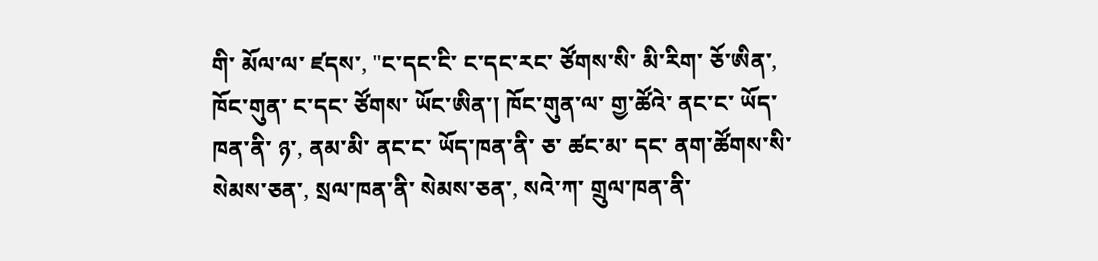གི་ མོལ་ལ་ ཛདས་, "ང་དང་ངི་ ང་དང་རང་ ཙོགས་སི་ མི་རིག་ ཅོ་ཨིན་, ཁོང་གུན་ ང་དང་ ཙོགས་ ཡོང་ཨིན་། ཁོང་གུན་ལ་ གྱ་ཚོའེ་ ནང་ང་ ཡོད་ཁན་ནི་ ཉ་, ནམ་མི་ ནང་ང་ ཡོད་ཁན་ནི་ ཅ་ ཚང་མ་ དང་ ནག་ཚོགས་སི་ སེམས་ཅན་, སྲལ་ཁན་ནི་ སེམས་ཅན་, སའེ་ཀ་ གྲུལ་ཁན་ནི་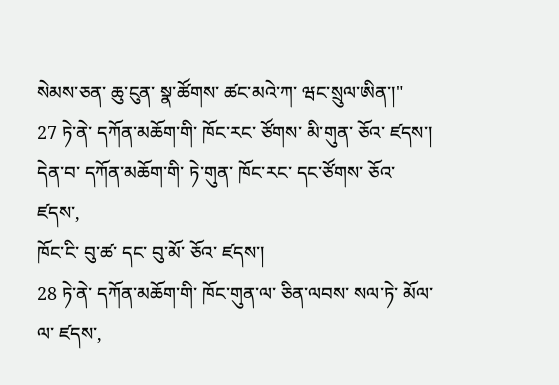སེམས་ཅན་ ཆུ་ངུན་ སྣ་ཚོགས་ ཚང་མའེ་ཀ་ ཝང་སྲུལ་ཨིན་།"
27 ཏེ་ནེ་ དཀོན་མཆོག་གི་ ཁོང་རང་ ཙོགས་ མི་གུན་ ཅོའ་ ཛདས་།
དེན་བ་ དཀོན་མཆོག་གི་ ཏེ་གུན་ ཁོང་རང་ དང་ཙོགས་ ཅོའ་ ཛདས་,
ཁོང་ངི་ བུ་ཚ་ དང་ བུ་མོ་ ཅོའ་ ཛདས་།
28 ཏེ་ནེ་ དཀོན་མཆོག་གི་ ཁོང་གུན་ལ་ ཅིན་ལབས་ སལ་ཏེ་ མོལ་ལ་ ཛདས་,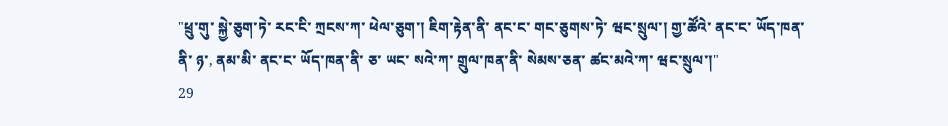"ཕྲུ་གུ་ སྐྱེ་ཅུག་ཏེ་ རང་ངི་ ཀྲངས་ཀ་ ཕེལ་ཅུག་། ཇིག་རྟེན་ནི་ ནང་ང་ གང་ཅུགས་ཏེ་ ཝང་སྲུལ་། གྱ་ཚོའེ་ ནང་ང་ ཡོད་ཁན་ནི་ ཉ་, ནམ་མི་ ནང་ང་ ཡོད་ཁན་ནི་ ཅ་ ཡང་ སའེ་ཀ་ གྲུལ་ཁན་ནི་ སེམས་ཅན་ ཚང་མའེ་ཀ་ ཝང་སྲུལ་།"
29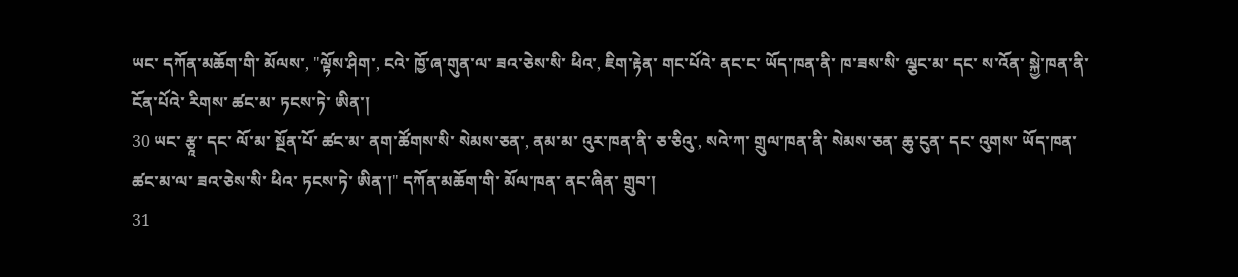ཡང་ དཀོན་མཆོག་གི་ མོལས་, "ལྟོས་ཤིག་, ངའེ་ ཁྱོ་ཞ་གུན་ལ་ ཟའ་ཅེས་སི་ ཕིའ་, ཇིག་རྟེན་ གང་པོའེ་ ནང་ང་ ཡོད་ཁན་ནི་ ཁ་ཟས་སི་ ལྕང་མ་ དང་ ས་འོན་ སྐྱེ་ཁན་ནི་ ངོན་པོའེ་ རིགས་ ཚང་མ་ ཏངས་ཏེ་ ཨིན་།
30 ཡང་ རྩཱ་ དང་ ལོ་མ་ སྔོན་པོ་ ཚང་མ་ ནག་ཚོགས་སི་ སེམས་ཅན་, ནམ་མ་ འུར་ཁན་ནི་ ཅ་ཅིའུ་, སའེ་ཀ་ གྲུལ་ཁན་ནི་ སེམས་ཅན་ ཆུ་ངུན་ དང་ འུགས་ ཡོད་ཁན་ ཚང་མ་ལ་ ཟའ་ཅེས་སི་ ཕིའ་ ཏངས་ཏེ་ ཨིན་།" དཀོན་མཆོག་གི་ མོལ་ཁན་ ནང་ཞིན་ གྲུབ་།
31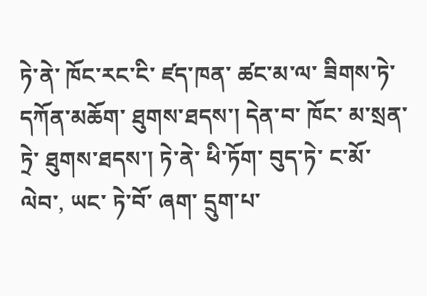ཏེ་ནེ་ ཁོང་རང་ངི་ ཛད་ཁན་ ཚང་མ་ལ་ ཟིགས་ཏེ་ དཀོན་མཆོག་ ཐུགས་ཐདས་། དེན་བ་ ཁོང་ མ་སྲན་ཏྲེ་ ཐུགས་ཐདས་། ཏེ་ནེ་ ཕི་ཏོག་ བུད་ཏེ་ ང་མོ་ ལེབ་, ཡང་ ཏེ་བོ་ ཞག་ དྲུག་པ་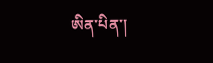ཨིན་པིན་།